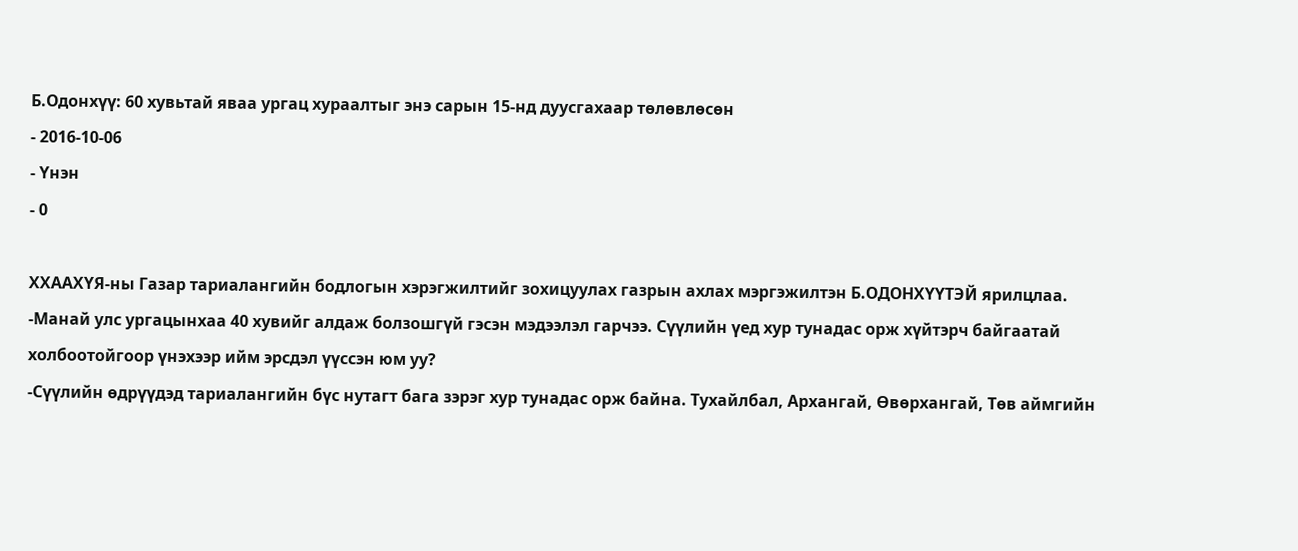Б.Одонхүү: 60 хувьтай яваа ургац хураалтыг энэ сарын 15-нд дуусгахаар төлөвлөсөн
- 2016-10-06
- Үнэн
- 0

ХХААХҮЯ-ны Газар тариалангийн бодлогын хэрэгжилтийг зохицуулах газрын ахлах мэргэжилтэн Б.ОДОНХҮҮТЭЙ ярилцлаа.
-Манай улс ургацынхаа 40 хувийг алдаж болзошгүй гэсэн мэдээлэл гарчээ. Сүүлийн үед хур тунадас орж хүйтэрч байгаатай холбоотойгоор үнэхээр ийм эрсдэл үүссэн юм уу?
-Сүүлийн өдрүүдэд тариалангийн бүс нутагт бага зэрэг хур тунадас орж байна. Тухайлбал, Архангай, Өвөрхангай, Төв аймгийн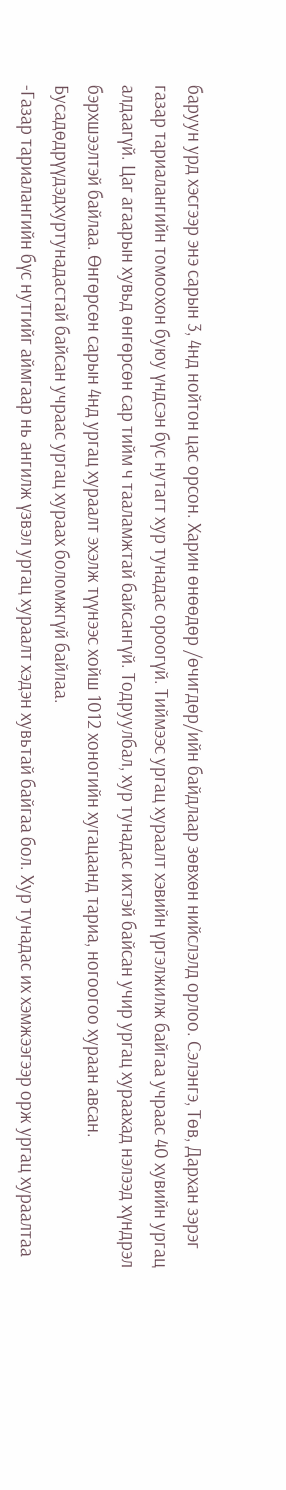баруун урд хэсгээр энэ сарын 3, 4нд нойтон цас орсон. Харин өнөөдөр /өчигдөр/ийн байдлаар зөвхөн нийслэлд орлоо. Сэлэнгэ, Төв, Дархан зэрэг газар тариалангийн томоохон буюу үндсэн бүс нутагт хур тунадас ороогүй. Тиймээс ургац хураалт хэвийн үргэлжилж байгаа учраас 40 хувийн ургац алдаагүй. Цаг агаарын хувьд өнгөрсөн сар тийм ч тааламжтай байсангүй. Тодруулбал, хур тунадас ихтэй байсан учир ургац хураахад нэлээд хүндрэл бэрхшээлтэй байлаа. Өнгөрсөн сарын 4нд ургац хураалт эхэлж түүнээс хойш 1012 хоногийн хугацаанд тариа, ногоогоо хураан авсан. Бусадөдрүүдэдхуртунадастай байсан учраас ургац хураах боломжгүй байлаа.
-Газар тариалангийн бүс нутгийг аймгаар нь ангилж үзвэл ургац хураалт хэдэн хувьтай байгаа бол. Хур тунадас их хэмжээгээр орж ургац хураалтаа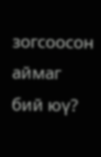зогсоосон аймаг бий юү?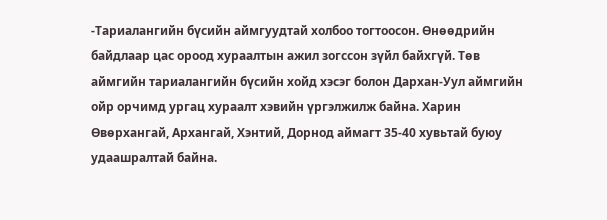-Тариалангийн бүсийн аймгуудтай холбоо тогтоосон. Өнөөдрийн байдлаар цас ороод хураалтын ажил зогссон зүйл байхгүй. Төв аймгийн тариалангийн бүсийн хойд хэсэг болон Дархан-Уул аймгийн ойр орчимд ургац хураалт хэвийн үргэлжилж байна. Харин Өвөрхангай, Архангай, Хэнтий, Дорнод аймагт 35-40 хувьтай буюу удаашралтай байна.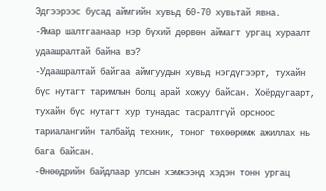Эдгээрээс бусад аймгийн хувьд 60-70 хувьтай явна.
-Ямар шалтгаанаар нэр бүхий дөрвөн аймагт ургац хураалт удаашралтай байна вэ?
-Удаашралтай байгаа аймгуудын хувьд нэгдүгээрт, тухайн бүс нутагт таримлын болц арай хожуу байсан. Хоёрдугаарт, тухайн бүс нутагт хур тунадас тасралтгүй орсноос тариалангийн талбайд техник, тоног төхөөрөмж ажиллах нь бага байсан.
-Өнөөдрийн байдлаар улсын хэмжээнд хэдэн тонн ургац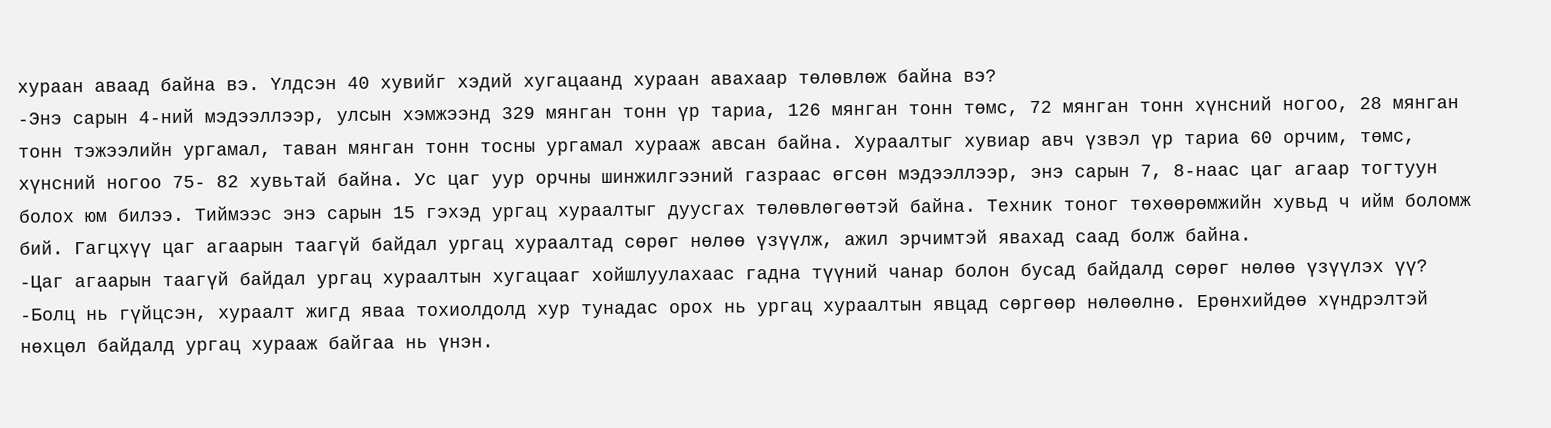хураан аваад байна вэ. Үлдсэн 40 хувийг хэдий хугацаанд хураан авахаар төлөвлөж байна вэ?
-Энэ сарын 4-ний мэдээллээр, улсын хэмжээнд 329 мянган тонн үр тариа, 126 мянган тонн төмс, 72 мянган тонн хүнсний ногоо, 28 мянган тонн тэжээлийн ургамал, таван мянган тонн тосны ургамал хурааж авсан байна. Хураалтыг хувиар авч үзвэл үр тариа 60 орчим, төмс, хүнсний ногоо 75- 82 хувьтай байна. Ус цаг уур орчны шинжилгээний газраас өгсөн мэдээллээр, энэ сарын 7, 8-наас цаг агаар тогтуун болох юм билээ. Тиймээс энэ сарын 15 гэхэд ургац хураалтыг дуусгах төлөвлөгөөтэй байна. Техник тоног төхөөрөмжийн хувьд ч ийм боломж бий. Гагцхүү цаг агаарын таагүй байдал ургац хураалтад сөрөг нөлөө үзүүлж, ажил эрчимтэй явахад саад болж байна.
-Цаг агаарын таагүй байдал ургац хураалтын хугацааг хойшлуулахаас гадна түүний чанар болон бусад байдалд сөрөг нөлөө үзүүлэх үү?
-Болц нь гүйцсэн, хураалт жигд яваа тохиолдолд хур тунадас орох нь ургац хураалтын явцад сөргөөр нөлөөлнө. Ерөнхийдөө хүндрэлтэй нөхцөл байдалд ургац хурааж байгаа нь үнэн.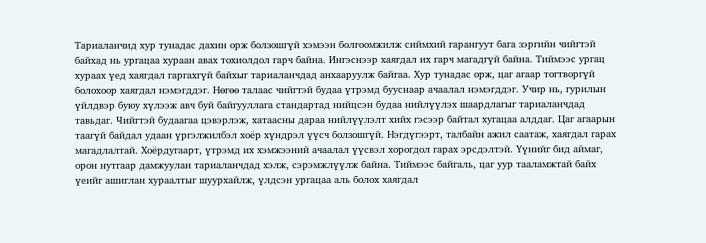Тариаланчид хур тунадас дахин орж болзошгүй хэмээн болгоомжилж сиймхий гарангуут бага зэргийн чийгтэй байхад нь ургацаа хураан авах тохиолдол гарч байна. Ингэснээр хаягдал их гарч магадгүй байна. Тиймээс ургац хураах үед хаягдал гаргахгүй байхыг тариаланчдад анхааруулж байгаа. Хур тунадас орж, цаг агаар тогтворгүй болохоор хаягдал нэмэгддэг. Нөгөө талаас чийгтэй будаа үтрэмд бууснаар ачаалал нэмэгддэг. Учир нь, гурилын үйлдвэр буюу хүлээж авч буй байгууллага стандартад нийцсэн будаа нийлүүлэх шаардлагыг тариаланчдад тавьдаг. Чийгтэй будаагаа цэвэрлэж, хатаасны дараа нийлүүлэлт хийх гэсээр байтал хугацаа алддаг. Цаг агаарын таагүй байдал удаан үргэлжилбэл хоёр хүндрэл үүсч болзошгүй. Нэгдүгээрт, талбайн ажил саатаж, хаягдал гарах магадлалтай. Хоёрдугаарт, үтрэмд их хэмжээний ачаалал үүсвэл хорогдол гарах эрсдэлтэй. Үүнийг бид аймаг, орон нутгаар дамжуулан тариаланчдад хэлж, сэрэмжлүүлж байна. Тиймээс байгаль, цаг уур тааламжтай байх үеийг ашиглан хураалтыг шуурхайлж, үлдсэн ургацаа аль болох хаягдал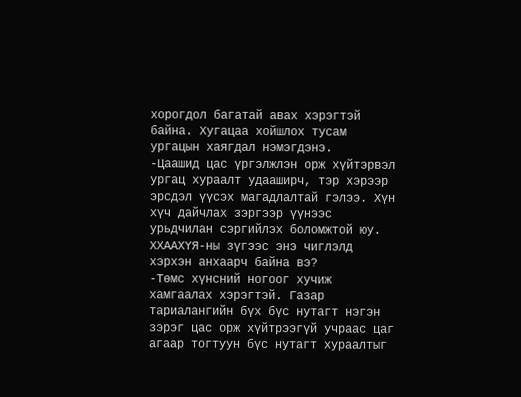хорогдол багатай авах хэрэгтэй байна. Хугацаа хойшлох тусам ургацын хаягдал нэмэгдэнэ.
-Цаашид цас үргэлжлэн орж хүйтэрвэл ургац хураалт удааширч, тэр хэрээр эрсдэл үүсэх магадлалтай гэлээ. Хүн хүч дайчлах зэргээр үүнээс урьдчилан сэргийлэх боломжтой юу. ХХААХҮЯ-ны зүгээс энэ чиглэлд хэрхэн анхаарч байна вэ?
-Төмс хүнсний ногоог хучиж хамгаалах хэрэгтэй. Газар тариалангийн бүх бүс нутагт нэгэн зэрэг цас орж хүйтрээгүй учраас цаг агаар тогтуун бүс нутагт хураалтыг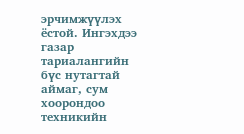эрчимжүүлэх ёстой. Ингэхдээ газар тариалангийн бүс нутагтай аймаг, сум хоорондоо техникийн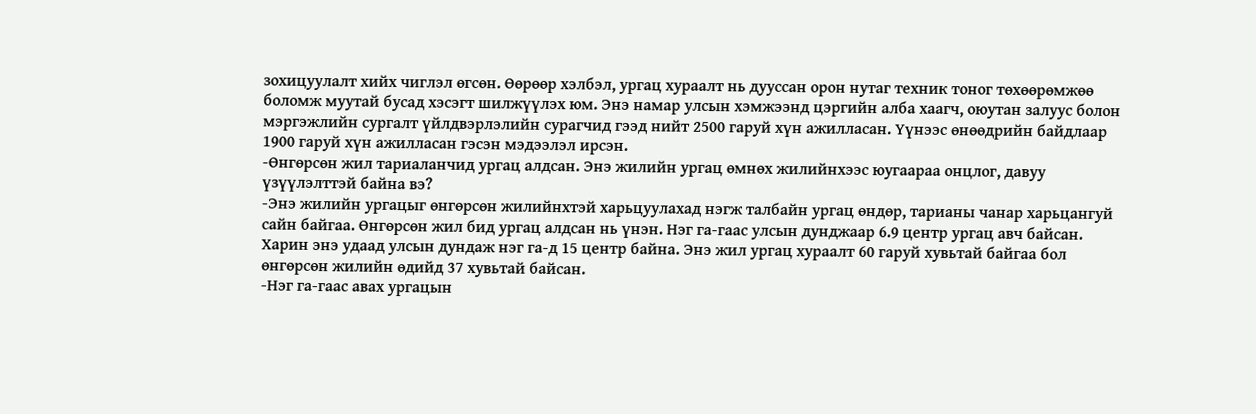зохицуулалт хийх чиглэл өгсөн. Өөрөөр хэлбэл, ургац хураалт нь дууссан орон нутаг техник тоног төхөөрөмжөө боломж муутай бусад хэсэгт шилжүүлэх юм. Энэ намар улсын хэмжээнд цэргийн алба хаагч, оюутан залуус болон мэргэжлийн сургалт үйлдвэрлэлийн сурагчид гээд нийт 2500 гаруй хүн ажилласан. Үүнээс өнөөдрийн байдлаар 1900 гаруй хүн ажилласан гэсэн мэдээлэл ирсэн.
-Өнгөрсөн жил тариаланчид ургац алдсан. Энэ жилийн ургац өмнөх жилийнхээс юугаараа онцлог, давуу үзүүлэлттэй байна вэ?
-Энэ жилийн ургацыг өнгөрсөн жилийнхтэй харьцуулахад нэгж талбайн ургац өндөр, тарианы чанар харьцангуй сайн байгаа. Өнгөрсөн жил бид ургац алдсан нь үнэн. Нэг га-гаас улсын дунджаар 6.9 центр ургац авч байсан. Харин энэ удаад улсын дундаж нэг га-д 15 центр байна. Энэ жил ургац хураалт 60 гаруй хувьтай байгаа бол өнгөрсөн жилийн өдийд 37 хувьтай байсан.
-Нэг га-гаас авах ургацын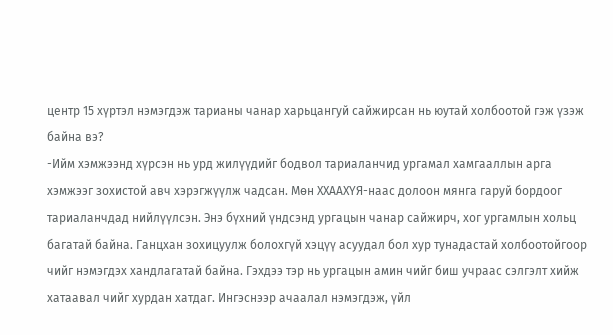центр 15 хүртэл нэмэгдэж тарианы чанар харьцангуй сайжирсан нь юутай холбоотой гэж үзэж байна вэ?
-Ийм хэмжээнд хүрсэн нь урд жилүүдийг бодвол тариаланчид ургамал хамгааллын арга хэмжээг зохистой авч хэрэгжүүлж чадсан. Мөн ХХААХҮЯ-наас долоон мянга гаруй бордоог тариаланчдад нийлүүлсэн. Энэ бүхний үндсэнд ургацын чанар сайжирч, хог ургамлын хольц багатай байна. Ганцхан зохицуулж болохгүй хэцүү асуудал бол хур тунадастай холбоотойгоор чийг нэмэгдэх хандлагатай байна. Гэхдээ тэр нь ургацын амин чийг биш учраас сэлгэлт хийж хатаавал чийг хурдан хатдаг. Ингэснээр ачаалал нэмэгдэж, үйл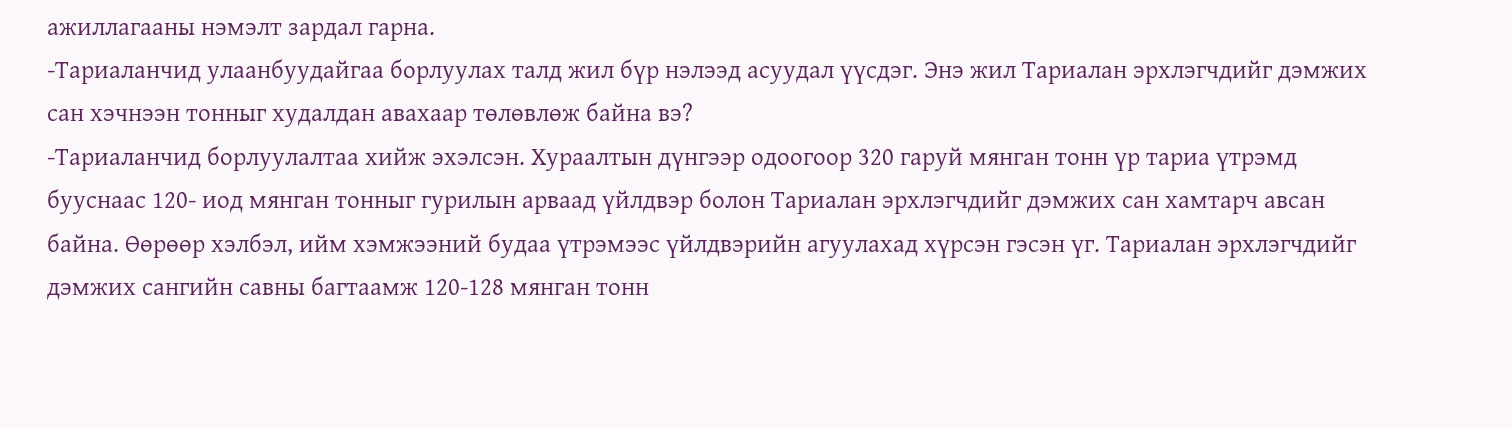ажиллагааны нэмэлт зардал гарна.
-Тариаланчид улаанбуудайгаа борлуулах талд жил бүр нэлээд асуудал үүсдэг. Энэ жил Тариалан эрхлэгчдийг дэмжих сан хэчнээн тонныг худалдан авахаар төлөвлөж байна вэ?
-Тариаланчид борлуулалтаа хийж эхэлсэн. Хураалтын дүнгээр одоогоор 320 гаруй мянган тонн үр тариа үтрэмд бууснаас 120- иод мянган тонныг гурилын арваад үйлдвэр болон Тариалан эрхлэгчдийг дэмжих сан хамтарч авсан байна. Өөрөөр хэлбэл, ийм хэмжээний будаа үтрэмээс үйлдвэрийн агуулахад хүрсэн гэсэн үг. Тариалан эрхлэгчдийг дэмжих сангийн савны багтаамж 120-128 мянган тонн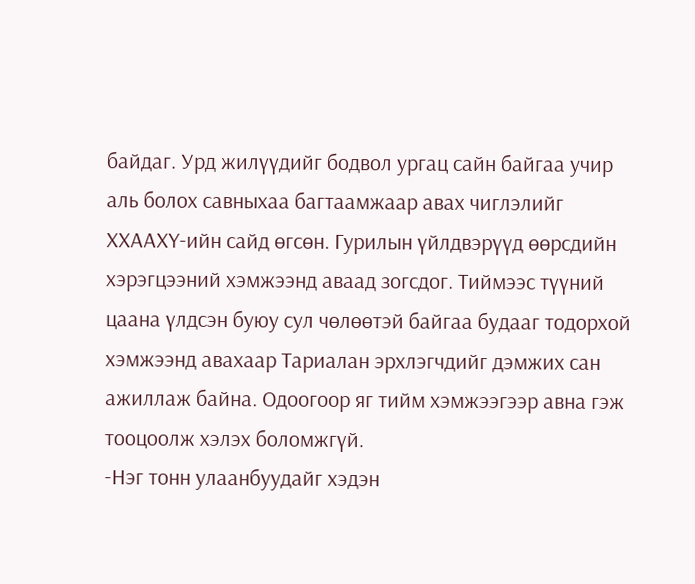байдаг. Урд жилүүдийг бодвол ургац сайн байгаа учир аль болох савныхаа багтаамжаар авах чиглэлийг ХХААХҮ-ийн сайд өгсөн. Гурилын үйлдвэрүүд өөрсдийн хэрэгцээний хэмжээнд аваад зогсдог. Тиймээс түүний цаана үлдсэн буюу сул чөлөөтэй байгаа будааг тодорхой хэмжээнд авахаар Тариалан эрхлэгчдийг дэмжих сан ажиллаж байна. Одоогоор яг тийм хэмжээгээр авна гэж тооцоолж хэлэх боломжгүй.
-Нэг тонн улаанбуудайг хэдэн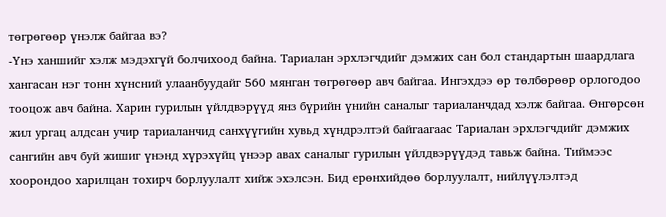төгрөгөөр үнэлж байгаа вэ?
-Үнэ ханшийг хэлж мэдэхгүй болчихоод байна. Тариалан эрхлэгчдийг дэмжих сан бол стандартын шаардлага хангасан нэг тонн хүнсний улаанбуудайг 560 мянган төгрөгөөр авч байгаа. Ингэхдээ өр төлбөрөөр орлогодоо тооцож авч байна. Харин гурилын үйлдвэрүүд янз бүрийн үнийн саналыг тариаланчдад хэлж байгаа. Өнгөрсөн жил ургац алдсан учир тариаланчид санхүүгийн хувьд хүндрэлтэй байгаагаас Тариалан эрхлэгчдийг дэмжих сангийн авч буй жишиг үнэнд хүрэхүйц үнээр авах саналыг гурилын үйлдвэрүүдэд тавьж байна. Тиймээс хоорондоо харилцан тохирч борлуулалт хийж эхэлсэн. Бид ерөнхийдөө борлуулалт, нийлүүлэлтэд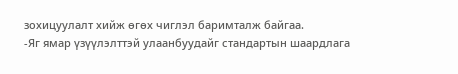зохицуулалт хийж өгөх чиглэл баримталж байгаа.
-Яг ямар үзүүлэлттэй улаанбуудайг стандартын шаардлага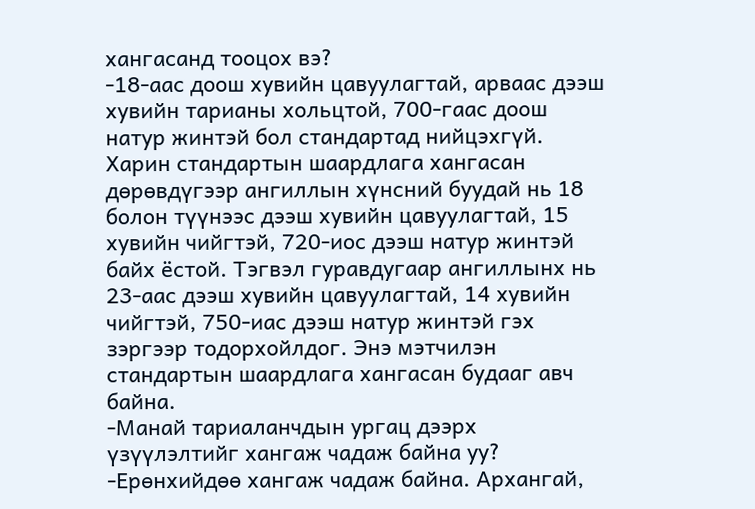хангасанд тооцох вэ?
-18-аас доош хувийн цавуулагтай, арваас дээш хувийн тарианы хольцтой, 700-гаас доош натур жинтэй бол стандартад нийцэхгүй. Харин стандартын шаардлага хангасан дөрөвдүгээр ангиллын хүнсний буудай нь 18 болон түүнээс дээш хувийн цавуулагтай, 15 хувийн чийгтэй, 720-иос дээш натур жинтэй байх ёстой. Тэгвэл гуравдугаар ангиллынх нь 23-аас дээш хувийн цавуулагтай, 14 хувийн чийгтэй, 750-иас дээш натур жинтэй гэх зэргээр тодорхойлдог. Энэ мэтчилэн стандартын шаардлага хангасан будааг авч байна.
-Манай тариаланчдын ургац дээрх үзүүлэлтийг хангаж чадаж байна уу?
-Ерөнхийдөө хангаж чадаж байна. Архангай,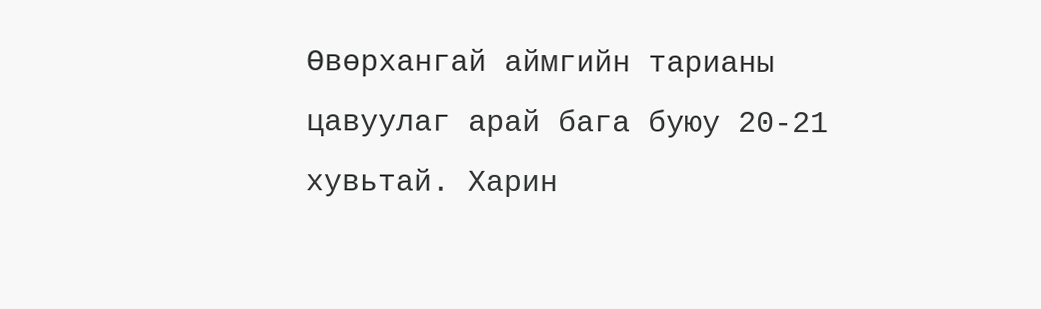Өвөрхангай аймгийн тарианы цавуулаг арай бага буюу 20-21 хувьтай. Харин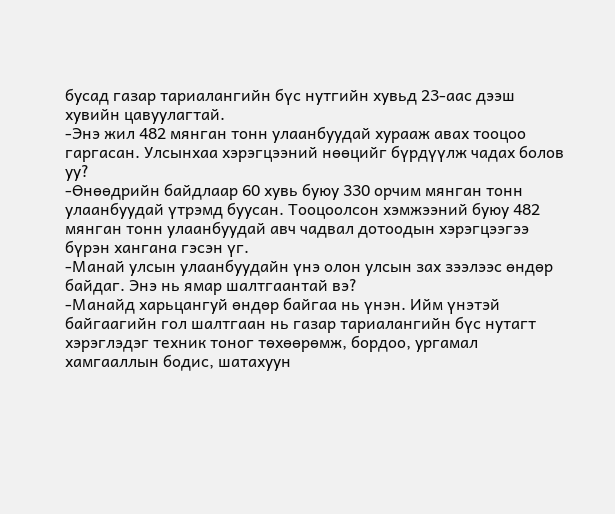бусад газар тариалангийн бүс нутгийн хувьд 23-аас дээш хувийн цавуулагтай.
-Энэ жил 482 мянган тонн улаанбуудай хурааж авах тооцоо гаргасан. Улсынхаа хэрэгцээний нөөцийг бүрдүүлж чадах болов уу?
-Өнөөдрийн байдлаар 60 хувь буюу 330 орчим мянган тонн улаанбуудай үтрэмд буусан. Тооцоолсон хэмжээний буюу 482 мянган тонн улаанбуудай авч чадвал дотоодын хэрэгцээгээ бүрэн хангана гэсэн үг.
-Манай улсын улаанбуудайн үнэ олон улсын зах зээлээс өндөр байдаг. Энэ нь ямар шалтгаантай вэ?
-Манайд харьцангуй өндөр байгаа нь үнэн. Ийм үнэтэй байгаагийн гол шалтгаан нь газар тариалангийн бүс нутагт хэрэглэдэг техник тоног төхөөрөмж, бордоо, ургамал хамгааллын бодис, шатахуун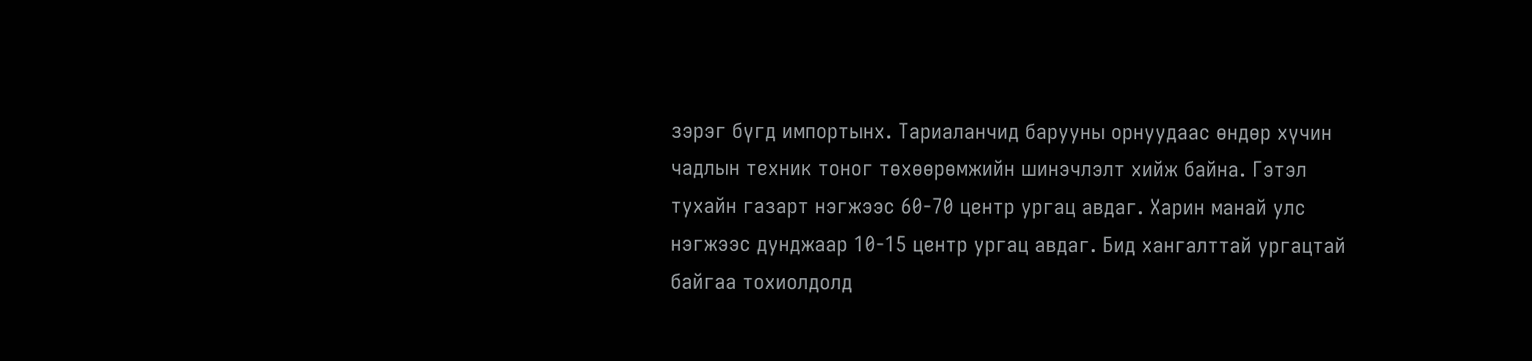зэрэг бүгд импортынх. Тариаланчид барууны орнуудаас өндөр хүчин чадлын техник тоног төхөөрөмжийн шинэчлэлт хийж байна. Гэтэл тухайн газарт нэгжээс 60-70 центр ургац авдаг. Харин манай улс нэгжээс дунджаар 10-15 центр ургац авдаг. Бид хангалттай ургацтай байгаа тохиолдолд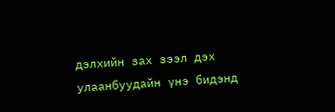дэлхийн зах зээл дэх улаанбуудайн үнэ бидэнд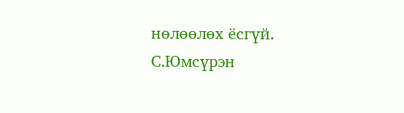нөлөөлөх ёсгүй.
С.Юмсүрэн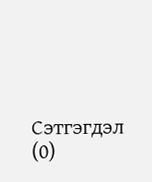Сэтгэгдэл (0)